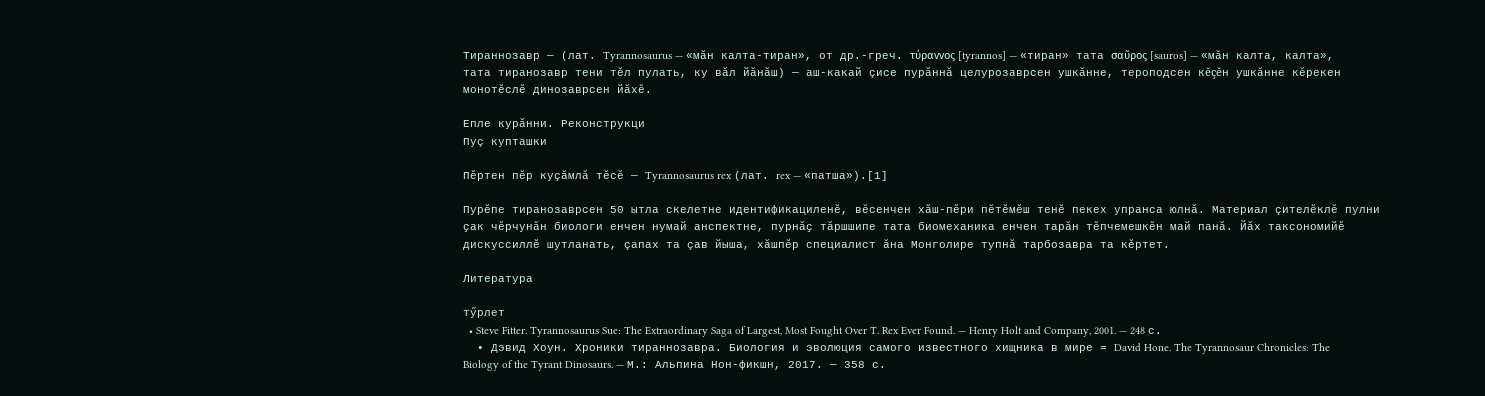Тираннозавр — (лат. Tyrannosaurus — «мăн калта-тиран», от др.-греч. τύραννος [tyrannos] — «тиран» тата σαῦρος [sauros] — «мăн калта, калта», тата тиранозавр тени тĕл пулать, ку вăл йăнăш) — аш-какай çисе пурăннă целурозаврсен ушкăнне, тероподсен кĕçĕн ушкăнне кĕрекен монотĕслĕ динозаврсен йăхĕ.

Епле курăнни. Реконструкци
Пуç купташки

Пĕртен пĕр куçăмлă тĕсĕ — Tyrannosaurus rex (лат. rex — «патша»).[1]

Пурĕпе тиранозаврсен 50 ытла скелетне идентификациленӗ, вĕсенчен хӑш-пӗри пӗтӗмӗш тенĕ пекех упранса юлнӑ. Материал çителĕклĕ пулни ҫак чӗрчунăн биологи енчен нумай анспектне, пурнӑҫ тăршшипе тата биомеханика енчен тарӑн тӗпчемешкĕн май панӑ. Йӑх таксономийӗ дискуссиллĕ шутланать, çапах та çав йыша, хӑшпӗр специалист ӑна Монголире тупнă тарбозавра та кӗртет.

Литература

тӳрлет
  • Steve Fitter. Tyrannosaurus Sue: The Extraordinary Saga of Largest, Most Fought Over T. Rex Ever Found. — Henry Holt and Company, 2001. — 248 с.
  • Дэвид Хоун. Хроники тираннозавра. Биология и эволюция самого известного хищника в мире = David Hone. The Tyrannosaur Chronicles: The Biology of the Tyrant Dinosaurs. — М.: Альпина Нон-фикшн, 2017. — 358 с.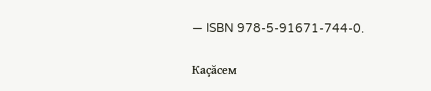— ISBN 978-5-91671-744-0.

Каçăсем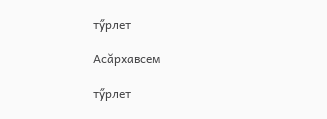тӳрлет

Асăрхавсем

тӳрлет